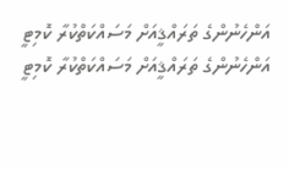އަންހެނުންގެ ތަރައްޤީއަށް މަސައްކަތްކުރާ ކޮމިޓީ
އަންހެނުންގެ ތަރައްޤީއަށް މަސައްކަތްކުރާ ކޮމިޓީ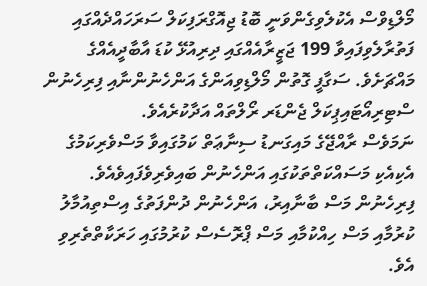މޯލްޑިވްސް އެކުލެވިގެންވަނީ ބޮޑު ޖިއޮގްރަފިކަލް ސަރަހައްދެއްގައި ފަތުރާލެވިފައިވާ 199 ޖަޒީރާއެއްގައި ދިރިއުޅޭ ކުޑަ އާބާދީއެއްގެ މައްޗަށެވެ. ސަގާފީ ގޮތުން މޯލްޑިވިއަންގެ އަންހެނުންނާއި ފިރިހެނުން ސްޓިރިއޯޓައިޕިކަލް ޖެންޑަރ ރޯލްތައް އަދާކުރެއެވެ.
ނަމަވެސް ރާއްޖޭގެ މައިގަނޑު ސިނާޢަތް ކަމުގައިވާ މަސްވެރިކަމުގެ އެކިއެކި މަސައްކަތްތަކުގައި އަންހެނުން ބައިވެރިވެފައިވެއެވެ. ފިރިހެނުން މަސް ބާނާއިރު، އަންހެނުން ދުންފަތުގެ އިސްތިއުމާލު ކުރުމާއި މަސް ހިއްކުމާއި މަސް ޕްރޮސެސް ކުރުމުގައި ހަރަކާތްތެރިވި އެވެ.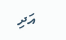އަދި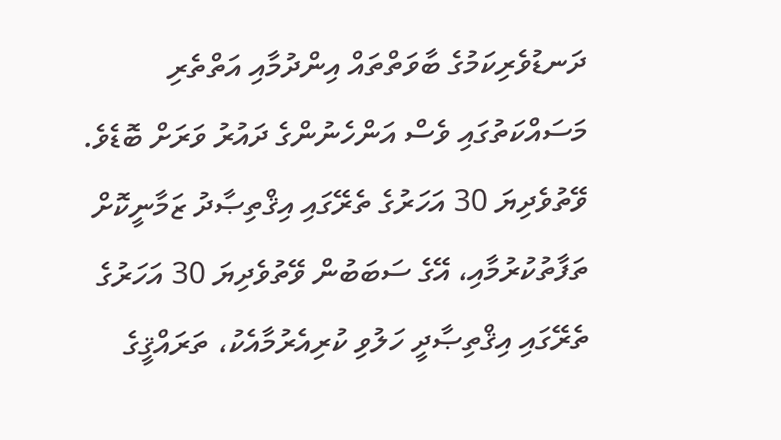ދަނޑުވެރިކަމުގެ ބާވަތްތައް އިންދުމާއި އަތްތެރި މަސައްކަތުގައި ވެސް އަންހެނުންގެ ދައުރު ވަރަށް ބޮޑެވެ. ވޭތުވެދިޔަ 30 އަހަރުގެ ތެރޭގައި އިޤްތިޞާދު ޒަމާނީކޮށް ތަފާތުކުރުމާއި، އޭގެ ސަބަބުން ވޭތުވެދިޔަ 30 އަހަރުގެ ތެރޭގައި އިޤްތިޞާދީ ހަލުވި ކުރިއެރުމާއެކު، ތަރައްޤީގެ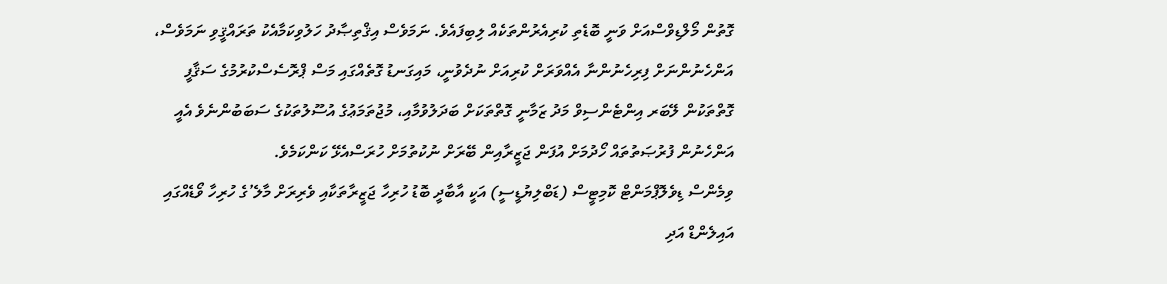ގޮތުން މޯލްޑިވްސްއަށް ވަނީ ބޮޑެތި ކުރިއެރުންތަކެއް ލިބިފައެވެ. ނަމަވެސް އިޤްތިޞާދު ހަލުވިކަމާއެކު ތަރައްޤީވި ނަމަވެސް، އަންހެނުންނަށް ފިރިހެނުންނާ އެއްވަރަށް ކުރިއަށް ނުދެވުނީ، މައިގަނޑު ގޮތެއްގައި މަސް ޕްރޮސެސްކުރުމުގެ ސަޤާފީ ގޮތްތަކުން ލޭބަރ އިންޓެންސިވް މަދު ޒަމާނީ ގޮތްތަކަށް ބަދަލުވުމާއި، މުޖުތަމަޢުގެ އުސޫލުތަކުގެ ސަބަބުންނެވެ އެއީ އަންހެނުން ފުރުޞަތުތައް ހޯދުމަށް އުފަން ޖަޒީރާއިން ބޭރަށް ނުކުތުމަށް ހުރަސްއެޅޭ ކަންކަމެވެ.
ވިމެންސް ޑިވެލޮޕްމަންޓް ކޮމިޓީސް (ޑަބްލިޔުޑީސީ) އަކީ އާބާދީ ބޮޑު ހުރިހާ ޖަޒީރާތަކާއި ވެރިރަށް މާލެ’ގެ ހުރިހާ ވޯޑެއްގައި އައިލެންޑް އަދި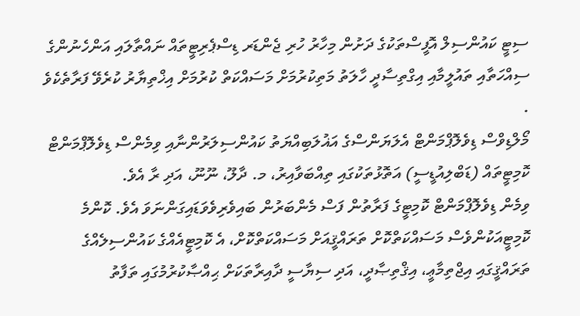ސިޓީ ކައުންސިލް އޮފީސްތަކުގެ ދަށުން މިހާރު ހުރި ޖެންޑަރ ޑިސްޕެރިޓީތައް ނައްތާލައި އަންހެނުންގެ ސިއްހަތާއި ތައުލީމާއި އިގްތިސާދީ ހާލަތު މަތިކުރުމަށް މަސައްކަތް ކުރުމަށް އިޚްތިޔާރު ކުރެވޭ ފަރާތެކެވެ .
މޯލްޑިވްސް ޑިވެލޮޕްމަންޓް އެލަޔަންސްގެ އަޣުލަބިއްޔަތު ކައުންސިލަރުންނާއި ވިމެންސް ޑިވެލޮޕްމަންޓް ކޮމިޓީތައް (ޑަބްލިއުޑީސީ) އަތޮޅުތަކުގައި ތިއްބަވާއިރު، މ. ދާލޫ، ނޫނޫ، އަދި ރާ އެވެ.
ވިމެން ޑިވެލޮޕްމަންޓް ކޮމިޓީގެ ފަރާތުން ފަސް މެންބަރުން ބައިވެރިވެވަޑައިގަންނަވަ އެވެ. ކޮންމެ ކޮމިޓީއަކުންވެސް މަސައްކަތްކޮށް ތަރައްޤީއަށް މަސައްކަތްކޮށް، އެ ކޮމިޓީއެއްގެ ކައުންސިލެއްގެ ތަރައްޤީގައި އިޖްތިމާޢީ، އިޤްތިޞާދީ، އަދި ސިޔާސީ ދާއިރާތަކަށް ޙިއްޞާކުރުމުގައި ތަފާތު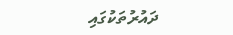ދައުރުތަކުގައި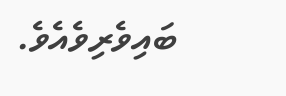ބައިވެރިވެއެވެ.